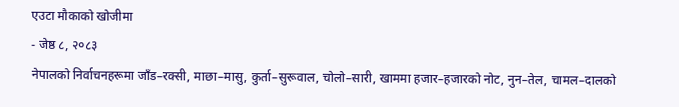एउटा मौकाको खोजीमा
- जेष्ठ ८, २०८३
नेपालको निर्वाचनहरूमा जाँड–रक्सी, माछा–मासु, कुर्ता–सुरूवाल, चोलो–सारी, खाममा हजार–हजारको नोट, नुन–तेल, चामल–दालको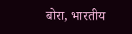बोरा, भारतीय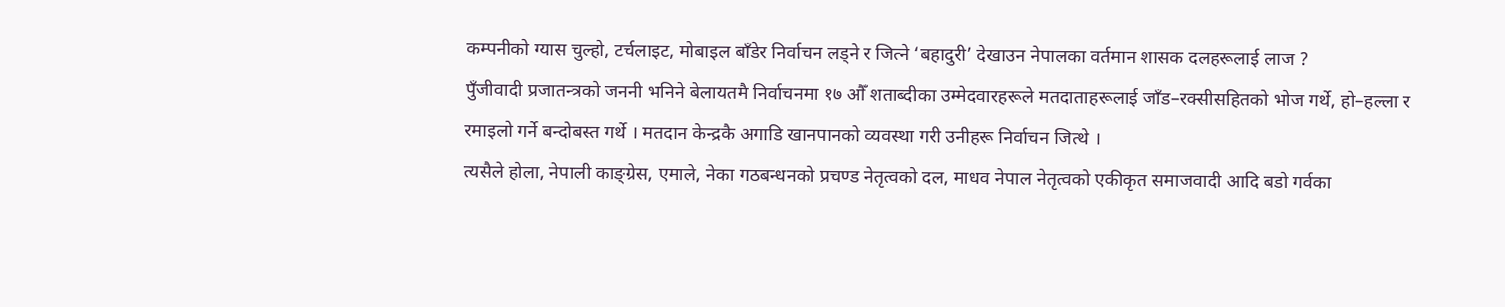कम्पनीको ग्यास चुल्हो, टर्चलाइट, मोबाइल बाँडेर निर्वाचन लड्ने र जित्ने ‘बहादुरी’ देखाउन नेपालका वर्तमान शासक दलहरूलाई लाज ?
पुँजीवादी प्रजातन्त्रको जननी भनिने बेलायतमै निर्वाचनमा १७ औँ शताब्दीका उम्मेदवारहरूले मतदाताहरूलाई जाँड–रक्सीसहितको भोज गर्थे, हो–हल्ला र रमाइलो गर्ने बन्दोबस्त गर्थे । मतदान केन्द्रकै अगाडि खानपानको व्यवस्था गरी उनीहरू निर्वाचन जित्थे ।
त्यसैले होला, नेपाली काङ्ग्रेस, एमाले, नेका गठबन्धनको प्रचण्ड नेतृत्वको दल, माधव नेपाल नेतृत्वको एकीकृत समाजवादी आदि बडो गर्वका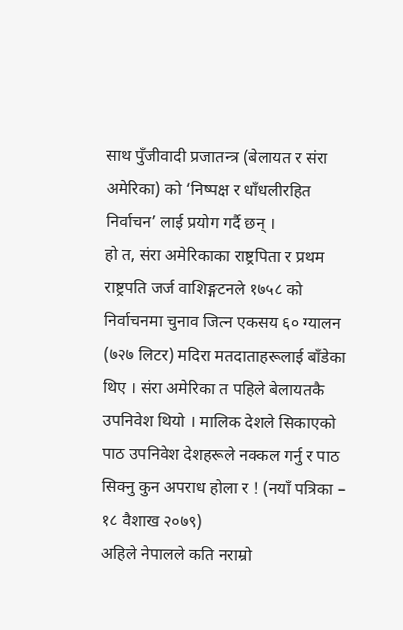साथ पुँजीवादी प्रजातन्त्र (बेलायत र संरा अमेरिका) को ‘निष्पक्ष र धाँधलीरहित निर्वाचन’ लाई प्रयोग गर्दै छन् ।
हो त, संरा अमेरिकाका राष्ट्रपिता र प्रथम राष्ट्रपति जर्ज वाशिङ्गटनले १७५८ को निर्वाचनमा चुनाव जित्न एकसय ६० ग्यालन (७२७ लिटर) मदिरा मतदाताहरूलाई बाँडेका थिए । संरा अमेरिका त पहिले बेलायतकै उपनिवेश थियो । मालिक देशले सिकाएको पाठ उपनिवेश देशहरूले नक्कल गर्नु र पाठ सिक्नु कुन अपराध होला र ! (नयाँ पत्रिका – १८ वैशाख २०७९)
अहिले नेपालले कति नराम्रो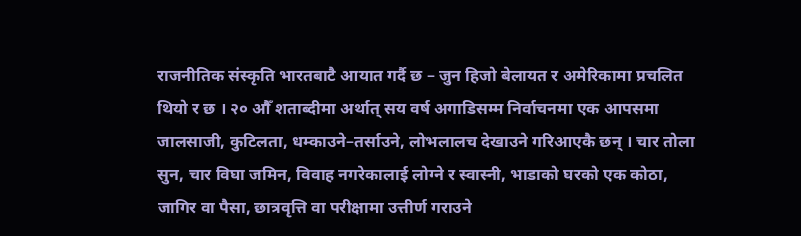राजनीतिक संस्कृति भारतबाटै आयात गर्दै छ – जुन हिजो बेलायत र अमेरिकामा प्रचलित थियो र छ । २० औँ शताब्दीमा अर्थात् सय वर्ष अगाडिसम्म निर्वाचनमा एक आपसमा जालसाजी, कुटिलता, धम्काउने–तर्साउने, लोभलालच देखाउने गरिआएकै छन् । चार तोला सुन, चार विघा जमिन, विवाह नगरेकालाई लोग्ने र स्वास्नी, भाडाको घरको एक कोठा, जागिर वा पैसा, छात्रवृत्ति वा परीक्षामा उत्तीर्ण गराउने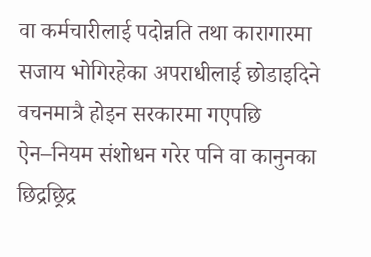वा कर्मचारीलाई पदोन्नति तथा कारागारमा सजाय भोगिरहेका अपराधीलाई छोडाइदिने वचनमात्रै होइन सरकारमा गएपछि ऐन–नियम संशोधन गरेर पनि वा कानुनका छिद्रछ्रिद्र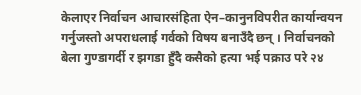केलाएर निर्वाचन आचारसंहिता ऐन–कानुनविपरीत कार्यान्वयन गर्नुजस्तो अपराधलाई गर्वको विषय बनाउँदै छन् । निर्वाचनको बेला गुण्डागर्दी र झगडा हुँदै कसैको हत्या भई पक्राउ परे २४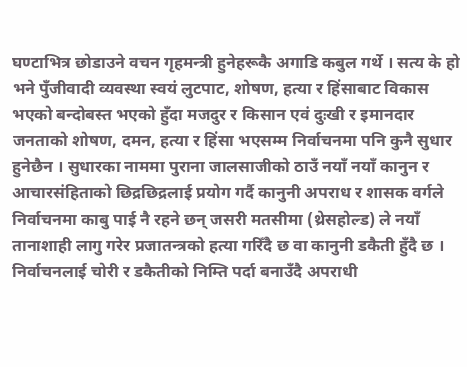घण्टाभित्र छोडाउने वचन गृहमन्त्री हुनेहरूकै अगाडि कबुल गर्थे । सत्य के हो भने पुँजीवादी व्यवस्था स्वयं लुटपाट, शोषण, हत्या र हिंसाबाट विकास भएको बन्दोबस्त भएको हुँदा मजदुर र किसान एवं दुःखी र इमानदार जनताको शोषण, दमन, हत्या र हिंसा भएसम्म निर्वाचनमा पनि कुनै सुधार हुनेछैन । सुधारका नाममा पुराना जालसाजीको ठाउँ नयाँ नयाँ कानुन र आचारसंहिताको छिद्रछिद्रलाई प्रयोग गर्दै कानुनी अपराध र शासक वर्गले निर्वाचनमा काबु पाई नै रहने छन् जसरी मतसीमा (थ्रेसहोल्ड) ले नयाँ तानाशाही लागु गरेर प्रजातन्त्रको हत्या गरिँदै छ वा कानुनी डकैती हुँदै छ ।
निर्वाचनलाई चोरी र डकैतीको निम्ति पर्दा बनाउँदै अपराधी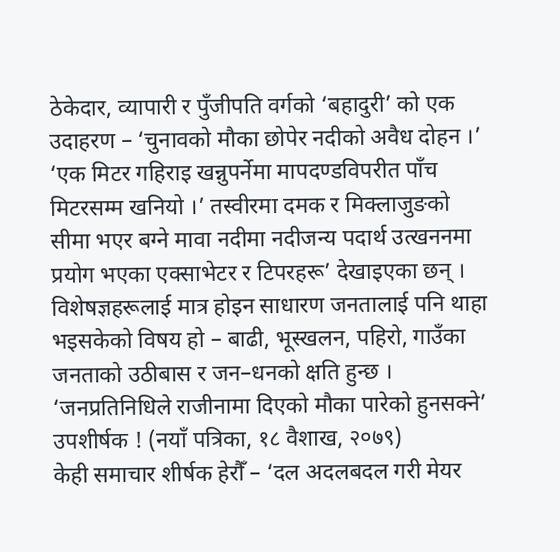ठेकेदार, व्यापारी र पुँजीपति वर्गको ‘बहादुरी’ को एक उदाहरण – ‘चुनावको मौका छोपेर नदीको अवैध दोहन ।’
‘एक मिटर गहिराइ खन्नुपर्नेमा मापदण्डविपरीत पाँच मिटरसम्म खनियो ।’ तस्वीरमा दमक र मिक्लाजुङको सीमा भएर बग्ने मावा नदीमा नदीजन्य पदार्थ उत्खननमा प्रयोग भएका एक्साभेटर र टिपरहरू’ देखाइएका छन् । विशेषज्ञहरूलाई मात्र होइन साधारण जनतालाई पनि थाहा भइसकेको विषय हो – बाढी, भूस्खलन, पहिरो, गाउँका जनताको उठीबास र जन–धनको क्षति हुन्छ । ‘जनप्रतिनिधिले राजीनामा दिएको मौका पारेको हुनसक्ने’ उपशीर्षक ! (नयाँ पत्रिका, १८ वैशाख, २०७९)
केही समाचार शीर्षक हेरौँ – ‘दल अदलबदल गरी मेयर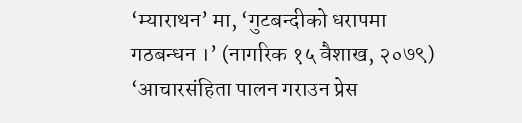‘म्याराथन’ मा, ‘गुटबन्दीको धरापमा गठबन्धन ।’ (नागरिक १५ वैशाख, २०७९)
‘आचारसंहिता पालन गराउन प्रेस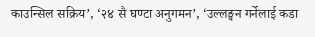काउन्सिल सक्रिय’, ‘२४ सै घण्टा अनुगमन’, ‘उल्लङ्घन गर्नेलाई कडा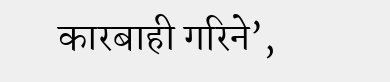कारबाही गरिने’,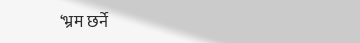‘भ्रम छर्ने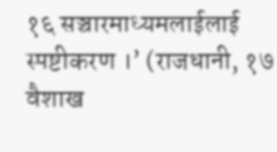१६ सञ्चारमाध्यमलाईलाई स्पष्टीकरण ।’ (राजधानी, १७ वैशाख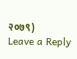२०७९)
Leave a Reply